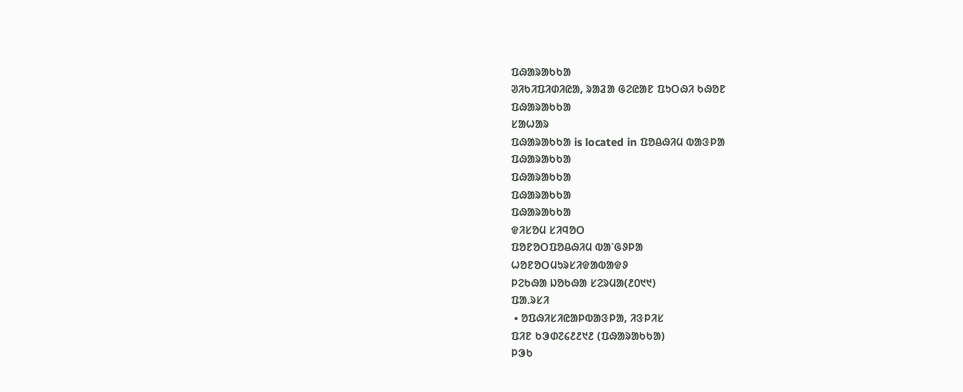ᱯᱷᱟᱨᱟᱠᱠᱟ
ᱣᱤᱠᱤᱯᱤᱰᱤᱭᱟ, ᱨᱟᱲᱟ ᱜᱮᱭᱟᱱ ᱯᱩᱛᱷᱤ ᱠᱷᱚᱱ
ᱯᱷᱟᱨᱟᱠᱠᱟ
ᱥᱟᱦᱟᱨ
ᱯᱷᱟᱨᱟᱠᱠᱟ is located in ᱯᱚᱪᱷᱤᱢ ᱵᱟᱝᱞᱟ
ᱯᱷᱟᱨᱟᱠᱠᱟ
ᱯᱷᱟᱨᱟᱠᱠᱟ
ᱯᱷᱟᱨᱟᱠᱠᱟ
ᱯᱷᱟᱨᱟᱠᱠᱟ
ᱫᱤᱥᱚᱢ ᱥᱤᱧᱚᱛ
ᱯᱚᱱᱚᱛᱯᱚᱪᱷᱤᱢ ᱵᱟᱸᱜᱽᱞᱟ
ᱦᱚᱱᱚᱛᱢᱩᱨᱥᱤᱫᱟᱵᱟᱫᱽ
ᱞᱮᱠᱷᱟ ᱡᱚᱠᱷᱟ ᱥᱮᱨᱢᱟ(᱒᱐᱑᱑)
ᱯᱟᱹᱨᱥᱤ
 • ᱚᱯᱷᱤᱥᱤᱭᱟᱞᱵᱟᱝᱞᱟ, ᱤᱝᱞᱤᱥ
ᱯᱤᱱ ᱠᱳᱰ᱗᱔᱒᱒᱑᱒ (ᱯᱷᱟᱨᱟᱠᱠᱟ)
ᱞᱳᱠ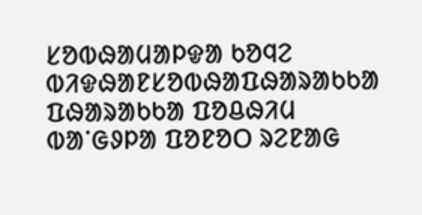ᱥᱚᱵᱷᱟᱢᱟᱞᱫᱟ ᱠᱚᱧᱮ
ᱵᱤᱫᱷᱟᱱᱥᱚᱵᱷᱟᱯᱷᱟᱨᱟᱠᱠᱟ
ᱯᱷᱟᱨᱟᱠᱠᱟ ᱯᱚᱪᱷᱤᱢ ᱵᱟᱸᱜᱽᱞᱟ ᱯᱚᱱᱚᱛ ᱨᱮᱱᱟᱜ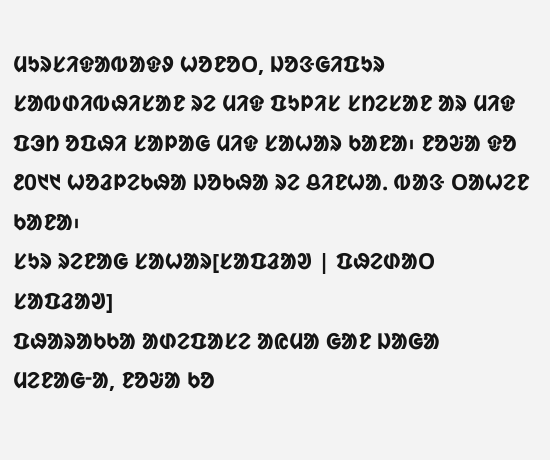ᱢᱩᱨᱥᱤᱫᱟᱵᱟᱫᱽ ᱦᱚᱱᱚᱛ, ᱡᱚᱝᱜᱤᱯᱩᱨ ᱥᱟᱵᱰᱤᱵᱷᱤᱥᱟᱱ ᱨᱮ ᱢᱤᱫ ᱯᱩᱞᱤᱥ ᱥᱴᱮᱥᱟᱱ ᱟᱨ ᱢᱤᱫ ᱯᱳᱴ ᱚᱯᱷᱤ ᱥᱟᱞᱟᱜ ᱢᱤᱫ ᱥᱟᱦᱟᱨ ᱠᱟᱱᱟ᱾ ᱱᱚᱶᱟ ᱫᱚ ᱒᱐᱑᱑ ᱦᱚᱲᱞᱮᱠᱷᱟ ᱡᱚᱠᱷᱟ ᱨᱮ ᱪᱤᱱᱦᱟᱹ ᱵᱟᱝ ᱛᱟᱦᱮᱱ ᱠᱟᱱᱟ᱾
ᱥᱩᱨ ᱨᱮᱱᱟᱜ ᱥᱟᱦᱟᱨ[ᱥᱟᱯᱲᱟᱣ | ᱯᱷᱮᱰᱟᱛ ᱥᱟᱯᱲᱟᱣ]
ᱯᱷᱟᱨᱟᱠᱠᱟ ᱟᱰᱮᱯᱟᱥᱮ ᱟᱭᱢᱟ ᱜᱟᱱ ᱡᱟᱜᱟ ᱢᱮᱱᱟᱜᱼᱟ, ᱱᱚᱶᱟ ᱠᱚ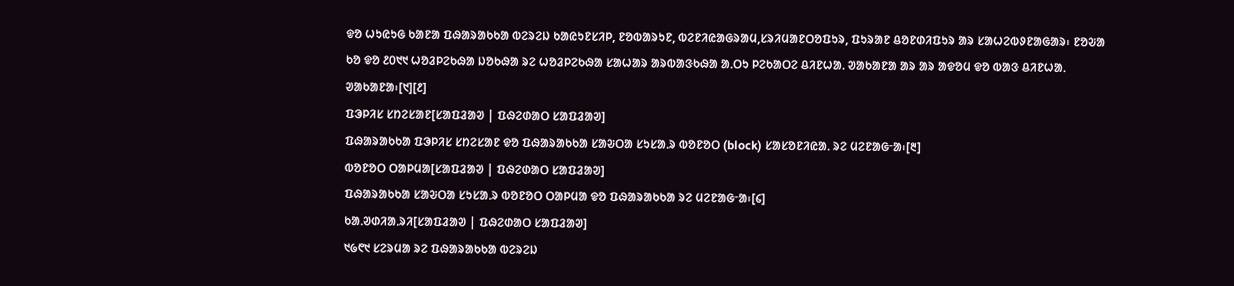ᱫᱚ ᱦᱩᱭᱩᱜ ᱠᱟᱱᱟ ᱯᱷᱟᱨᱟᱠᱠᱟ ᱵᱮᱨᱮᱡ ᱠᱟᱭᱩᱱᱥᱤᱞ, ᱱᱚᱵᱟᱨᱩᱱ, ᱵᱮᱱᱤᱭᱟᱜᱨᱟᱢ,ᱥᱨᱤᱢᱟᱱᱛᱚᱯᱩᱨ, ᱯᱩᱨᱟᱱ ᱪᱚᱱᱰᱤᱯᱩᱨ ᱟᱨ ᱥᱟᱦᱮᱵᱽᱱᱟᱜᱟᱨ᱾ ᱱᱚᱶᱟ ᱠᱚ ᱫᱚ ᱒᱐᱑᱑ ᱦᱚᱲᱞᱮᱠᱷᱟ ᱡᱚᱠᱷᱟ ᱨᱮ ᱦᱚᱲᱞᱮᱠᱷᱟ ᱥᱟᱦᱟᱨ ᱟᱨᱵᱟᱝᱠᱷᱟ ᱟᱹᱛᱩ ᱞᱮᱠᱟᱛᱮ ᱪᱤᱱᱦᱟᱹ ᱣᱟᱠᱟᱱᱟ ᱟᱨ ᱟᱨ ᱟᱫᱚᱢ ᱫᱚ ᱵᱟᱝ ᱪᱤᱱᱦᱟᱹ ᱣᱟᱠᱟᱱᱟ᱾[᱑][᱒]
ᱯᱳᱞᱤᱥ ᱥᱴᱮᱥᱟᱱ[ᱥᱟᱯᱲᱟᱣ | ᱯᱷᱮᱰᱟᱛ ᱥᱟᱯᱲᱟᱣ]
ᱯᱷᱟᱨᱟᱠᱠᱟ ᱯᱳᱞᱤᱥ ᱥᱴᱮᱥᱟᱱ ᱫᱚ ᱯᱷᱟᱨᱟᱠᱠᱟ ᱥᱟᱶᱛᱟ ᱥᱩᱥᱟᱹᱨ ᱵᱚᱱᱚᱛ (block) ᱥᱟᱥᱚᱱᱤᱭᱟᱹ ᱨᱮ ᱢᱮᱱᱟᱜᱼᱟ᱾[᱓]
ᱵᱚᱱᱚᱛ ᱛᱟᱞᱢᱟ[ᱥᱟᱯᱲᱟᱣ | ᱯᱷᱮᱰᱟᱛ ᱥᱟᱯᱲᱟᱣ]
ᱯᱷᱟᱨᱟᱠᱠᱟ ᱥᱟᱶᱛᱟ ᱥᱩᱥᱟᱹᱨ ᱵᱚᱱᱚᱛ ᱛᱟᱞᱢᱟ ᱫᱚ ᱯᱷᱟᱨᱟᱠᱠᱟ ᱨᱮ ᱢᱮᱱᱟᱜᱼᱟ᱾[᱔]
ᱠᱟᱹᱣᱰᱤᱟᱹᱨᱤ[ᱥᱟᱯᱲᱟᱣ | ᱯᱷᱮᱰᱟᱛ ᱥᱟᱯᱲᱟᱣ]
᱑᱙᱖᱑ ᱥᱮᱨᱢᱟ ᱨᱮ ᱯᱷᱟᱨᱟᱠᱠᱟ ᱵᱮᱨᱮᱡ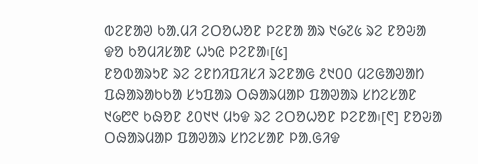ᱵᱮᱱᱟᱣ ᱠᱟᱹᱢᱤ ᱮᱛᱚᱦᱚᱱ ᱞᱮᱱᱟ ᱟᱨ ᱑᱙᱗᱕ ᱨᱮ ᱱᱚᱶᱟ ᱫᱚ ᱠᱚᱢᱤᱥᱟᱱ ᱦᱩᱭ ᱞᱮᱱᱟ᱾[᱕]
ᱱᱚᱵᱟᱨᱩᱱ ᱨᱮ ᱮᱱᱴᱤᱯᱤᱥᱤ ᱨᱮᱱᱟᱜ ᱒᱑᱐᱐ ᱢᱮᱜᱟᱣᱟᱴ ᱯᱷᱟᱨᱟᱠᱠᱟ ᱥᱩᱯᱟᱨ ᱛᱷᱟᱨᱢᱟᱞ ᱯᱟᱣᱟᱨ ᱥᱴᱮᱥᱟᱱ ᱑᱙᱘᱖ ᱠᱷᱚᱱ ᱒᱐᱑᱑ ᱢᱩᱫ ᱨᱮ ᱮᱛᱚᱦᱚᱱ ᱞᱮᱱᱟ᱾[᱖] ᱱᱚᱶᱟ ᱛᱷᱟᱨᱢᱟᱞ ᱯᱟᱣᱟᱨ ᱥᱴᱮᱥᱟᱱ ᱞᱟᱹᱜᱤᱫ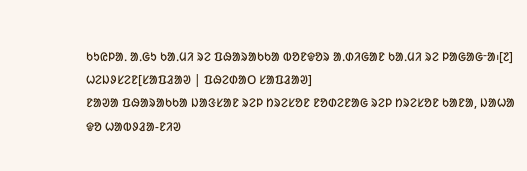ᱠᱩᱭᱞᱟᱹ ᱟᱹᱜᱩ ᱠᱟᱹᱢᱤ ᱨᱮ ᱯᱷᱟᱨᱟᱠᱠᱟ ᱵᱚᱱᱫᱚᱨ ᱟᱹᱰᱤᱜᱟᱱ ᱠᱟᱹᱢᱤ ᱨᱮ ᱞᱟᱜᱟᱜᱼᱟ᱾[᱗]
ᱦᱮᱡᱽᱥᱮᱱ[ᱥᱟᱯᱲᱟᱣ | ᱯᱷᱮᱰᱟᱛ ᱥᱟᱯᱲᱟᱣ]
ᱱᱟᱣᱟ ᱯᱷᱟᱨᱟᱠᱠᱟ ᱡᱟᱝᱥᱟᱱ ᱨᱮᱞ ᱴᱨᱮᱥᱚᱱ ᱱᱚᱰᱮᱱᱟᱜ ᱨᱮᱞ ᱴᱨᱮᱥᱚᱱ ᱠᱟᱱᱟ, ᱡᱟᱦᱟ ᱫᱚ ᱦᱟᱵᱽᱲᱟ-ᱱᱤᱣ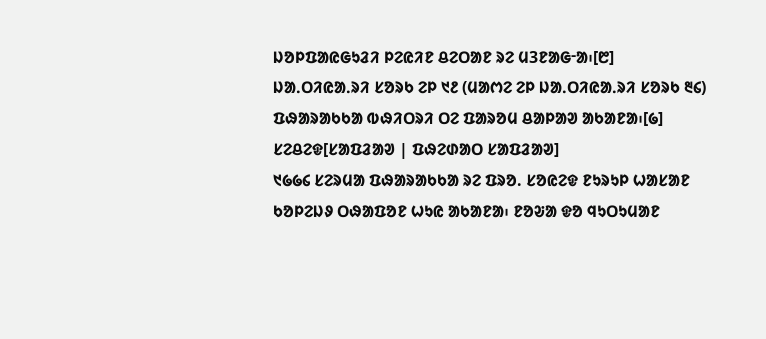ᱡᱚᱞᱯᱟᱭᱜᱩᱲᱤ ᱞᱮᱭᱤᱱ ᱪᱮᱛᱟᱱ ᱨᱮ ᱢ3ᱱᱟᱜᱼᱟ᱾[᱘]
ᱡᱟᱹᱛᱤᱭᱟᱹᱨᱤ ᱥᱚᱨᱠ ᱮᱞ ᱑᱒ (ᱢᱟᱬᱮ ᱮᱞ ᱡᱟᱹᱛᱤᱭᱟᱹᱨᱤ ᱥᱚᱨᱠ ᱓᱔) ᱯᱷᱟᱨᱟᱠᱠᱟ ᱵᱷᱤᱛᱨᱤ ᱛᱮ ᱯᱟᱨᱚᱢ ᱪᱟᱞᱟᱣ ᱟᱠᱟᱱᱟ᱾[᱙]
ᱥᱮᱪᱮᱫ[ᱥᱟᱯᱲᱟᱣ | ᱯᱷᱮᱰᱟᱛ ᱥᱟᱯᱲᱟᱣ]
᱑᱙᱙᱔ ᱥᱮᱨᱢᱟ ᱯᱷᱟᱨᱟᱠᱠᱟ ᱨᱮ ᱯᱨᱚ. ᱥᱚᱭᱮᱫ ᱱᱩᱨᱩᱞ ᱦᱟᱥᱟᱱ ᱠᱚᱞᱮᱡᱽ ᱛᱷᱟᱯᱚᱱ ᱦᱩᱭ ᱟᱠᱟᱱᱟ᱾ ᱱᱚᱶᱟ ᱫᱚ ᱧᱩᱛᱩᱢᱟᱱ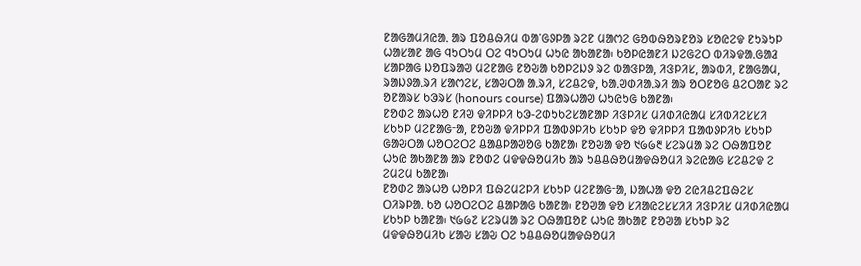ᱱᱟᱜᱟᱢᱤᱭᱟᱹ ᱟᱨ ᱯᱚᱪᱷᱤᱢ ᱵᱟᱸᱜᱽᱞᱟ ᱨᱮᱱ ᱢᱟᱬᱮ ᱜᱚᱵᱷᱚᱨᱱᱚᱨ ᱥᱚᱭᱮᱫ ᱱᱩᱨᱩᱞ ᱦᱟᱥᱟᱱ ᱟᱜ ᱧᱩᱛᱩᱢ ᱛᱮ ᱧᱩᱛᱩᱢ ᱦᱩᱭ ᱟᱠᱟᱱᱟ᱾ ᱠᱚᱞᱭᱟᱱᱤ ᱡᱮᱜᱮᱛ ᱵᱤᱨᱫᱟᱹᱜᱟᱲ ᱥᱟᱞᱟᱜ ᱡᱚᱯᱨᱟᱣ ᱢᱮᱱᱟᱜ ᱱᱚᱶᱟ ᱠᱚᱞᱮᱡᱽ ᱨᱮ ᱵᱟᱝᱞᱟ, ᱤᱝᱞᱤᱥ, ᱟᱨᱵᱤ, ᱱᱟᱜᱟᱢ, ᱨᱟᱡᱽᱟᱹᱨᱤ ᱥᱟᱬᱮᱥ, ᱥᱟᱶᱛᱟ ᱟᱹᱨᱤ, ᱥᱮᱪᱮᱫ, ᱠᱟᱹᱣᱰᱤᱟᱹᱨᱤ ᱟᱨ ᱚᱛᱱᱚᱜ ᱪᱮᱛᱟᱱ ᱨᱮ ᱚᱱᱟᱨᱥ ᱠᱳᱨᱥ (honours course) ᱯᱟᱨᱦᱟᱣ ᱦᱩᱭᱩᱜ ᱠᱟᱱᱟ᱾
ᱱᱚᱰᱮ ᱟᱨᱦᱚ ᱱᱤᱣ ᱫᱤᱞᱞᱤ ᱠᱳ-ᱮᱰᱩᱠᱮᱥᱟᱱᱟᱞ ᱤᱝᱞᱤᱥ ᱢᱤᱰᱤᱭᱟᱢ ᱥᱤᱵᱤᱮᱥᱥᱤ ᱥᱠᱩᱞ ᱢᱮᱱᱟᱜᱼᱟ, ᱱᱚᱶᱟ ᱫᱤᱞᱞᱤ ᱯᱟᱵᱽᱞᱤᱠ ᱥᱠᱩᱞ ᱫᱚ ᱫᱤᱞᱞᱤ ᱯᱟᱵᱽᱞᱤᱠ ᱥᱠᱩᱞ ᱜᱟᱶᱛᱟ ᱦᱚᱛᱮᱛᱮ ᱪᱟᱪᱞᱟᱣᱚᱜ ᱠᱟᱱᱟ᱾ ᱱᱚᱶᱟ ᱫᱚ ᱑᱙᱙᱓ ᱥᱮᱨᱢᱟ ᱨᱮ ᱛᱷᱟᱯᱚᱱ ᱦᱩᱭ ᱟᱠᱟᱱᱟ ᱟᱨ ᱱᱚᱰᱮ ᱢᱫᱫᱷᱚᱢᱤᱠ ᱟᱨ ᱩᱪᱪᱷᱚᱢᱟᱫᱷᱚᱢᱤ ᱨᱮᱭᱟᱜ ᱥᱮᱪᱮᱫ ᱮ ᱮᱢᱮᱢ ᱠᱟᱱᱟ᱾
ᱱᱚᱰᱮ ᱟᱨᱦᱚ ᱦᱚᱞᱤ ᱯᱷᱮᱢᱮᱞᱤ ᱥᱠᱩᱞ ᱢᱮᱱᱟᱜᱼᱟ, ᱡᱟᱦᱟ ᱫᱚ ᱮᱭᱤᱪᱮᱯᱷᱮᱥ ᱛᱤᱨᱞᱟᱹ ᱠᱚ ᱦᱚᱛᱮᱛᱮ ᱪᱟᱞᱟᱜ ᱠᱟᱱᱟ᱾ ᱱᱚᱣᱟ ᱫᱚ ᱥᱤᱟᱭᱮᱥᱥᱤᱤ ᱤᱝᱞᱤᱥ ᱢᱤᱰᱤᱭᱟᱢ ᱥᱠᱩᱞ ᱠᱟᱱᱟ᱾ ᱑᱙᱙᱗ ᱥᱮᱨᱢᱟ ᱨᱮ ᱛᱷᱟᱯᱚᱱ ᱦᱩᱭ ᱟᱠᱟᱱ ᱱᱚᱣᱟ ᱥᱠᱩᱞ ᱨᱮ ᱢᱫᱫᱷᱚᱢᱤᱠ ᱥᱟᱶ ᱥᱟᱶ ᱛᱮ ᱩᱪᱪᱷᱚᱢᱟᱫᱷᱚᱢᱤ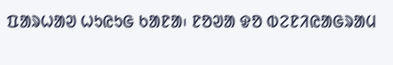ᱯᱟᱨᱦᱟᱣ ᱦᱩᱭᱩᱜ ᱠᱟᱱᱟ᱾ ᱱᱚᱣᱟ ᱫᱚ ᱵᱮᱱᱤᱭᱟᱜᱨᱟᱢ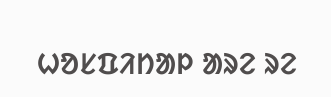ᱦᱚᱥᱯᱤᱴᱟᱞ ᱟᱨᱮ ᱨᱮ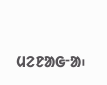ᱢᱮᱱᱟᱜᱼᱟ᱾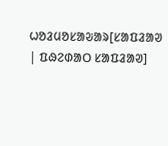ᱦᱚᱲᱢᱚᱥᱟᱶᱟᱨ[ᱥᱟᱯᱲᱟᱣ | ᱯᱷᱮᱰᱟᱛ ᱥᱟᱯᱲᱟᱣ]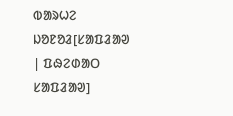ᱵᱟᱨᱦᱮ ᱡᱚᱱᱚᱲ[ᱥᱟᱯᱲᱟᱣ | ᱯᱷᱮᱰᱟᱛ ᱥᱟᱯᱲᱟᱣ]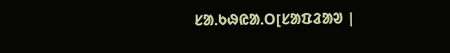ᱥᱟᱹᱠᱷᱭᱟᱹᱛ[ᱥᱟᱯᱲᱟᱣ |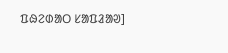ᱯᱷᱮᱰᱟᱛ ᱥᱟᱯᱲᱟᱣ]